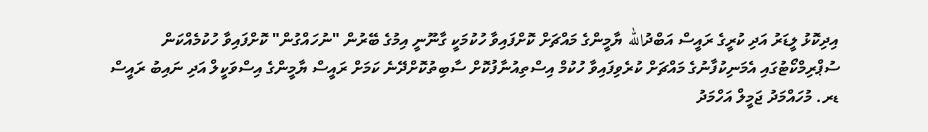އިދިކޮޅު ލީޑަރު އަދި ކުރީގެ ރައީސް އަބްދުالله ޔާމީންގެ މައްޗަށް ކޮށްފައިވާ ހުކުމަކީ ގާނޫނީ އިމުގެ ބޭރުން "ނުހައްގުން" ކޮށްފައިވާ ހުކުމެއްކަން ސުޕްރިމްކޯޓުގައި އެމަނިކުފާނުގެ މައްޗަށް ކުރެވިފައިވާ ހުކުމް އިސްތިއުނާފުކޮށް ސާބިތުކޮށްދޭނެ ކަމަށް ރައީސް ޔާމީންގެ އިސްވަކީލް އަދި ނައިބު ރައީސް ޑރ. މުހައްމަދު ޖަމީލް އަހްމަދު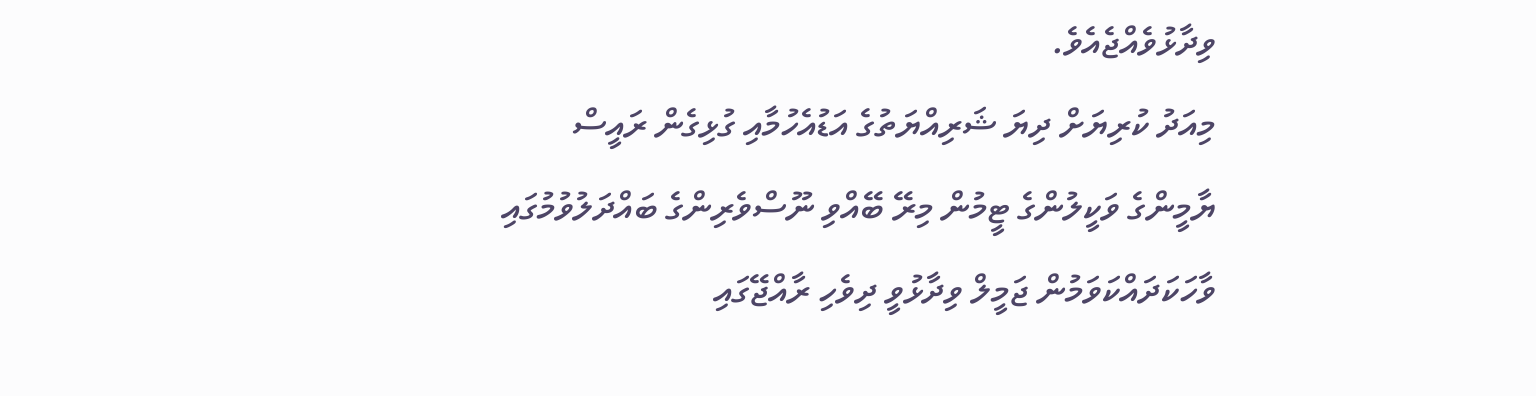ވިދާޅުވެއްޖެއެވެ.
މިއަދު ކުރިޔަށް ދިޔަ ޝަރިއްޔަތުގެ އަޑުއެހުމާއި ގުޅިގެން ރައީސް ޔާމީންގެ ވަކީލުންގެ ޓީމުން މިރޭ ބޭއްވި ނޫސްވެރިންގެ ބައްދަލުވުމުގައި ވާހަކަދައްކަވަމުން ޖަމީލް ވިދާޅުވީ ދިވެހި ރާއްޖޭގައި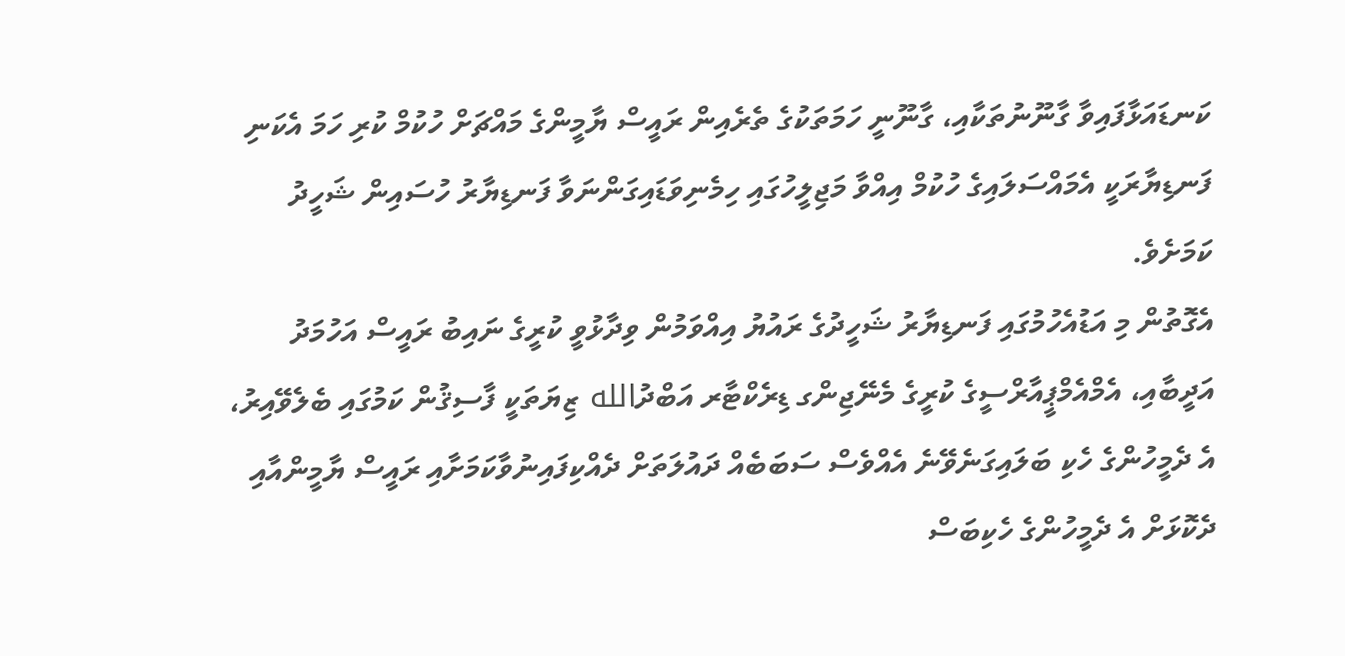ކަނޑައަޅާފައިވާ ގާނޫނުތަކާއި، ގާނޫނީ ހަމަތަކުގެ ތެރެއިން ރައީސް ޔާމީންގެ މައްޗަށް ހުކުމް ކުރި ހަމަ އެކަނި ފަނޑިޔާރަކީ އެމައްސަލައިގެ ހުކުމް އިއްވާ މަޖިލީހުގައި ހިމެނިވަޑައިގަންނަވާ ފަނޑިޔާރު ހުސައިން ޝަހީދު ކަމަށެވެ.
އެގޮތުން މި އަޑުއެހުމުގައި ފަނޑިޔާރު ޝަހީދުގެ ރައުޔު އިއްވަމުން ވިދާޅުވީ ކުރީގެ ނައިބު ރައީސް އަހުމަދު އަދީބާއި، އެމްއެމްޕީއާރްސީގެ ކުރީގެ މެނޭޖިންގ ޑިރެކްޓާރ އަބްދުالله ޒިޔަތަކީ ފާސިޤުން ކަމުގައި ބެލެވޭއިރު، އެ ދެމީހުންގެ ހެކި ބަލައިގަނެވޭނެ އެއްވެސް ސަބަބެއް ދައުލަތަށް ދެއްކިފައިނުވާކަމަށާއި ރައީސް ޔާމީންއާއި ދެކޮޅަށް އެ ދެމީހުންގެ ހެކިބަސް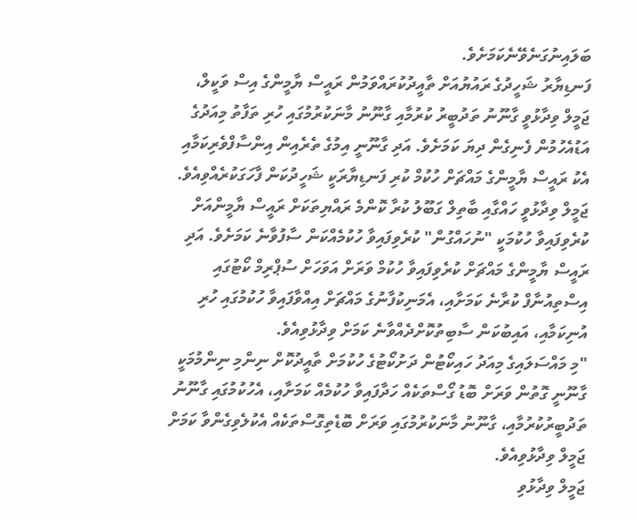ބަލައިނުގަނެވޭނެކަމަށެވެ.
ފަނޑިޔާރު ޝަހީދުގެ ރައުޔުއަށް ތާއީދުކުރައްވަމުން ރައީސް ޔާމީންގެ އިސް ވަކީލް، ޖަމީލް ވިދާޅުވީ ގާނޫނު ތަދުބީރު ކުރުމާއި ގާނޫނު މާނަކުރުމުގައި ހުރި ތަފާތު މިއަދުގެ އަޑުއެހުމުން ފެނިގެން ދިޔަ ކަމަށެވެ. އަދި ގާނޫނީ އިމުގެ ތެރެއިން އިންސާފްވެރިކަމާއި އެކު ރައީސް ޔާމީންގެ މައްޗަށް ހުކުމް ކުރި ފަނޑިޔާރަކީ ޝަހީދުކަން ފާހަގަކުރެއްވިއެވެ.
ޖަމީލް ވިދާޅުވީ ހައްގާއި ބާތިލް ގަބޫލު ކުރާ ކޮންމެ ރައްޔިތަކަށް ރައީސް ޔާމީންއަށް ކުރެވިފައިވާ ހުކުމަކީ "ނުހައްގުން" ކުރެވިފައިވާ ހުކުމެއްކަން ސާފުވާނެ ކަމަށެވެ. އަދި ރައީސް ޔާމީންގެ މައްޗަށް ކުރެވިފައިވާ ހުކުމް ވަރަށް އަވަހަށް ސުޕްރިމް ކޯޓުގައި އިސްތިއުނާފް ކުރާނެ ކަމަށާއި، އެމަނިކުފާނުގެ މައްޗަށް އިއްވާފައިވާ ހުކުމުގައި ހުރި އުނިކަމާއި، އައިބުކަން ސާބިތުކޮށްދެއްވާނެ ކަމަށް ވިދާޅުވިއެވެ.
"މި މައްސަލައިގެ މިއަދު ހައިކޯޓުން ދަށުކޯޓުގެ ހުކުމަށް ތާއީދުކޮށް ނިންމި ނިންމުމަކީ ގާނޫނީ ގޮތުން ވަރަށް ބޮޑު ގޯސްތަކެއް ހަދާފައިވާ ހުކުމެއް ކަމަށާއި، އެހުކުމުގައި ގާނޫނު ތަދުބީރުކުރުމާއި، ގާނޫނު މާނަކުރުމުގައި ވަރަށް ބޮޑެތިގޮސްތަކެއް އެކުލެވިގެންވާ ކަމަށް ޖަމީލް ވިދާޅުވިއެވެ.
ޖަމީލް ވިދާޅުވި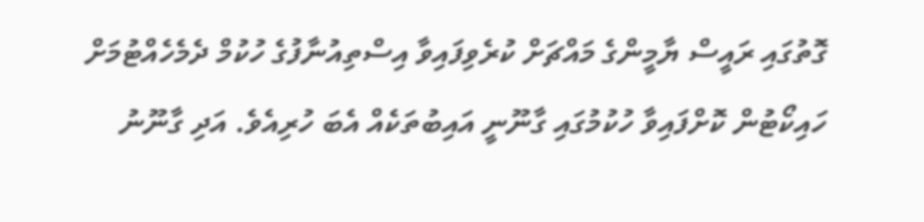ގޮތުގައި ރައީސް ޔާމީންގެ މައްޗަށް ކުރެވިފައިވާ އިސްތިއުނާފުގެ ހުކުމް ދެމެހެއްޓުމަށް ހައިކޯޓުން ކޮށްފައިވާ ހުކުމުގައި ގާނޫނީ އައިބުތަކެއް އެބަ ހުރިއެވެ. އަދި ގާނޫނު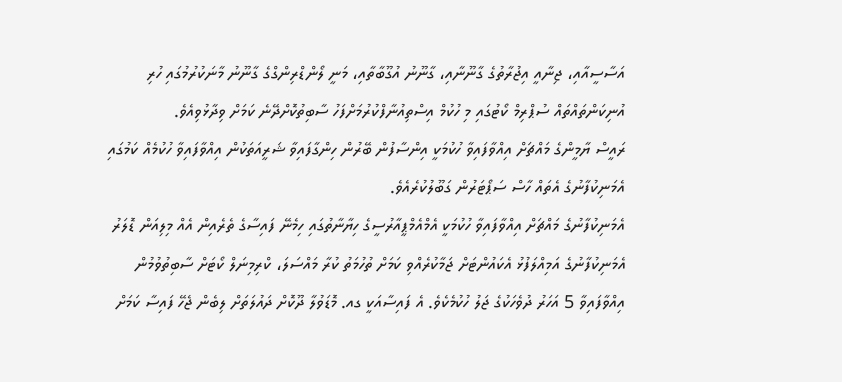އަސާސީއާއި، ޖިނާއީ އިޖުރާތުގެ ގާނޫނާއި، ގާނޫނު އުގޫބާތާއި، މަނީ ލޯންޑްރިންގްގެ ގާނޫނު މާނަކުރުމުގައި ހުރި އުނިކަންތައްތައް ސުޕްރިމް ކޯޓުގައި މި ހުކުމް އިސްތިއުނާފްކުރުމަށްފަހު ސާބިތުކޮށްދޭނެ ކަމަށް ވިދާޅުވިއެވެ.
ރައީސް ޔާމީންގެ މައްޗަށް އިއްވާފައިވާ ހުކުމަކީ އިންސާފުން ބޭރުން ހިންގާފައިވާ ޝަރީއަތަކުން އިއްވާފައިވާ ހުކުމެއް ކަމުގައި އެމަނިކުފާނުގެ އެތައް ހާސް ސަޕޯޓަރުން ގަބޫލުކުރެއެވެ.
އެމަނިކުފާނުގެ މައްޗަށް އިއްވާފައިވާ ހުކުމަކީ އެމްއެމްޕީއާރުސީގެ ހިޔާނާތުގައި ހިމެނޭ ފައިސާގެ ތެރެއިން އެއް މިލިއަން ޑޮލަރު އެމަނިކުފާނުގެ އަމިއްލަފުޅު އެކައުންޓަށް ޖަމާކުރެއްވި ކަމަށް ތުހުމަތު ކުރާ މައްސަލަ، ކްރިމިނަލް ކޯޓަށް ސާބިތުވުމުން އިއްވާފައިވާ 5 އަހަރު ދުވެހަކުގެ ޖަލު ހުކުމެކެވެ. އެ ފައިސާއަކީ ގއ. މޮޑަވުލާ ދޫކޮށް ދައުލަތަށް ލިބެން ޖެހޭ ފައިސާ ކަމަށް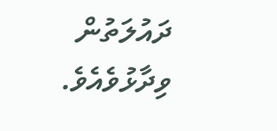ދައުލަތުން ވިދާޅުވެއެވެ.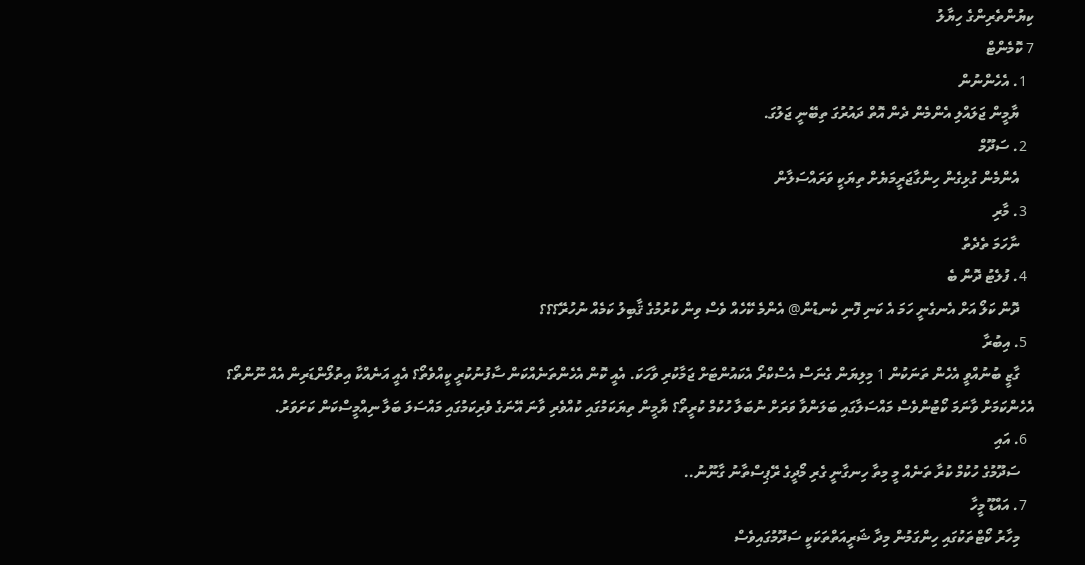ކިޔުންތެރިންގެ ހިޔާލު
7 ކޮމެންޓް
  1. އެހެންނުން
    ޔާމީން ޖަލައްލި އެންމެން ދެން އޮތް ދައުރުގަ ތިބޭނީ ޖަލުގަ.
  2. ސަދޫމް
    އެންމެން ގުޅިގެން ހިންގާޖަރީމަޔެށް ތިޔަކީ ވަރައްސަލާން
  3. މާރި
    ނާހަމަ ތެދެތް
  4. ފުލެޓު ދޮން ބެ
    ދޮން ކަލޯ އަށް އެނގެނީ ހަމަ އެ ކަނި ފޮނި ކެނޑުން@ އެންމެ ކޭހެއް ވެސް ވިން ކުރުމުގެ ޤާބިލު ކަމެއް ނުހުރޭ؟؟؟
  5. އިބުރާ
    ގާޒީ ބުނުއްވީ އެހެން ތަނަކުން 1 މިލިޔަން ގެނަސް އެސްކްރޯ އެކައުންޓަށް ޖަމާކުރި ވާހަކަ. އެއީ ކޮން އެހެންތަނެއްކަން ސާފުނުކުރީ ކީއްވެތޯ؟ އެއީ އަނެއްކާ އިތުލޯންޑަރިން އެއް ނޫންތޯ؟ އެހެންކަމަށް ވާނަމަ ކޯޓުންވެސް މައްސަލާގައި ބަލަންވާ ވަރަށް ނުބަލާ ހުކުމް ކުރީތޯ؟ ޔާމީން ތިޔަކަމުގައި ކުއްވެރި ވާނަ އޭނަގެ ވެރިކަމުގައި މައްސަލަ ބަލާ ނިއްމީސްކަން ކަށަވަރު.
  6. އައި
    ސަދޫމުގެ ހުކުމް ކުރާ ތަނެއް މީ މިތާ ހިނގާނީ ގެރި މޯދީގެ ރޭޕިސްތާނު ގާނޫނު..
  7. އައްޑޫ މީހާ
    މިހާރު ކޯޓްތަކުގައި ހިންގަމުން މިދާ ޝަރީއަތްތަކަކީ ސަދޫމުގައިވެސް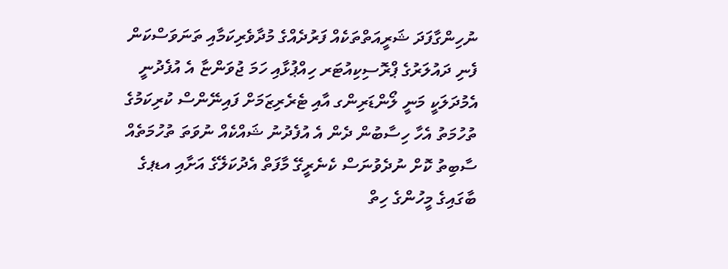ނުހިންގާފަދަ ޝަރީއަތްތަކެއް ފަރުދެއްގެ މުދާވެރިކަމާއި ތަނަވަސްކަން ފެނި ދައުލަރުގެ ޕްރޮސިކިއުޓަރ ހިއްޕުޅާއި ހަމަ ޖުވަންޏާ އެ އުފެދުނީ އެމުދަލަކީ މަނީ ލޯންޑަރިންގ އާއި ޓެރެރިޒަމަށް ފައިނޭންސް ކުރިކަމުގެ ތުހުމަތު އެހާ ހިސާބުން ދެން އެ އުފެދުނު ޝައްކެއް ނުވަތަ ތުހުމަތެއް ސާބިތު ކޮށް ނުދެވުނަސް ކެނެރީގޭ މާފަތް އެދުކަލޭގެ އަށާއި އޑޕގެ ބާގައިގެ މީހުންގެ ހިތް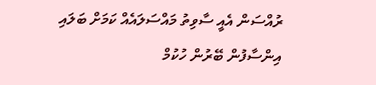ރުއްސަން އެއީ ސާވިތު މައްސަލައެއް ކަމަށް ބަލައި އިންސާފުން ބޭރުން ހުކުމް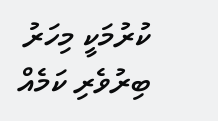ކުރުމަކީ މިހަރު ބިރުވެރި ކަމެއް